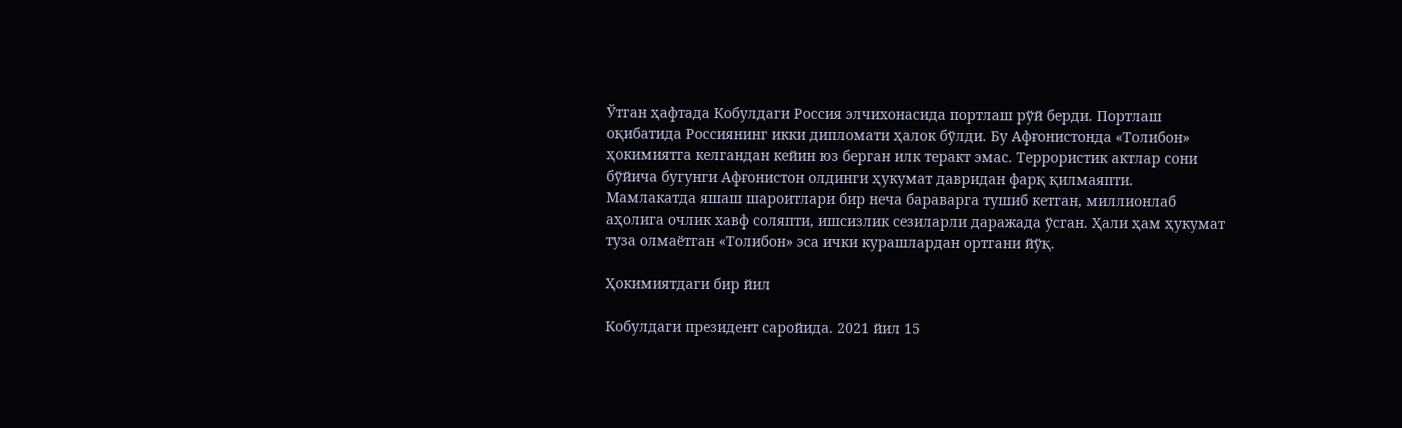Ўтган ҳафтада Кобулдаги Россия элчихонасида портлаш рўй берди. Портлаш оқибатида Россиянинг икки дипломати ҳалок бўлди. Бу Афғонистонда «Толибон» ҳокимиятга келгандан кейин юз берган илк теракт эмас. Террористик актлар сони бўйича бугунги Афғонистон олдинги ҳукумат давридан фарқ қилмаяпти. Мамлакатда яшаш шароитлари бир неча бараварга тушиб кетган, миллионлаб аҳолига очлик хавф соляпти, ишсизлик сезиларли даражада ўсган. Ҳали ҳам ҳукумат туза олмаётган «Толибон» эса ички курашлардан ортгани йўқ.

Ҳокимиятдаги бир йил

Кобулдаги президент саройида. 2021 йил 15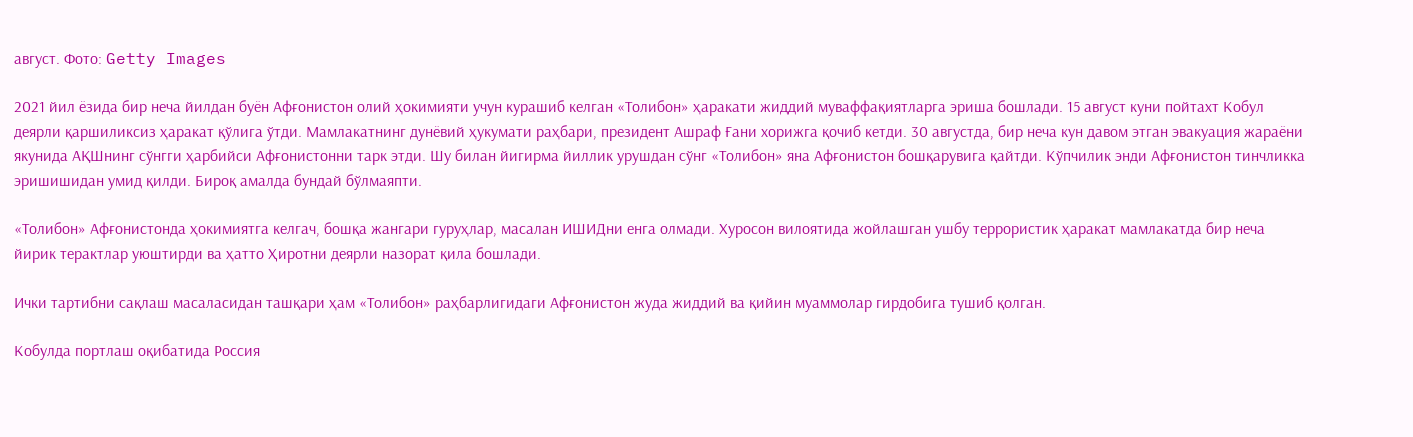август. Фото: Getty Images

2021 йил ёзида бир неча йилдан буён Афғонистон олий ҳокимияти учун курашиб келган «Толибон» ҳаракати жиддий муваффақиятларга эриша бошлади. 15 август куни пойтахт Кобул деярли қаршиликсиз ҳаракат қўлига ўтди. Мамлакатнинг дунёвий ҳукумати раҳбари, президент Ашраф Ғани хорижга қочиб кетди. 30 августда, бир неча кун давом этган эвакуация жараёни якунида АҚШнинг сўнгги ҳарбийси Афғонистонни тарк этди. Шу билан йигирма йиллик урушдан сўнг «Толибон» яна Афғонистон бошқарувига қайтди. Кўпчилик энди Афғонистон тинчликка эришишидан умид қилди. Бироқ амалда бундай бўлмаяпти.

«Толибон» Афғонистонда ҳокимиятга келгач, бошқа жангари гуруҳлар, масалан ИШИДни енга олмади. Хуросон вилоятида жойлашган ушбу террористик ҳаракат мамлакатда бир неча йирик терактлар уюштирди ва ҳатто Ҳиротни деярли назорат қила бошлади.

Ички тартибни сақлаш масаласидан ташқари ҳам «Толибон» раҳбарлигидаги Афғонистон жуда жиддий ва қийин муаммолар гирдобига тушиб қолган.

Кобулда портлаш оқибатида Россия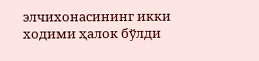элчихонасининг икки ходими ҳалок бўлди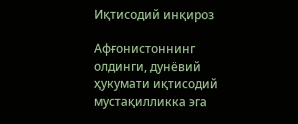Иқтисодий инқироз

Афғонистоннинг олдинги, дунёвий ҳукумати иқтисодий мустақилликка эга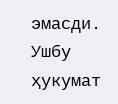эмасди. Ушбу ҳукумат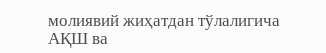молиявий жиҳатдан тўлалигича АҚШ ва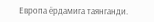Европа ёрдамига таянганди.